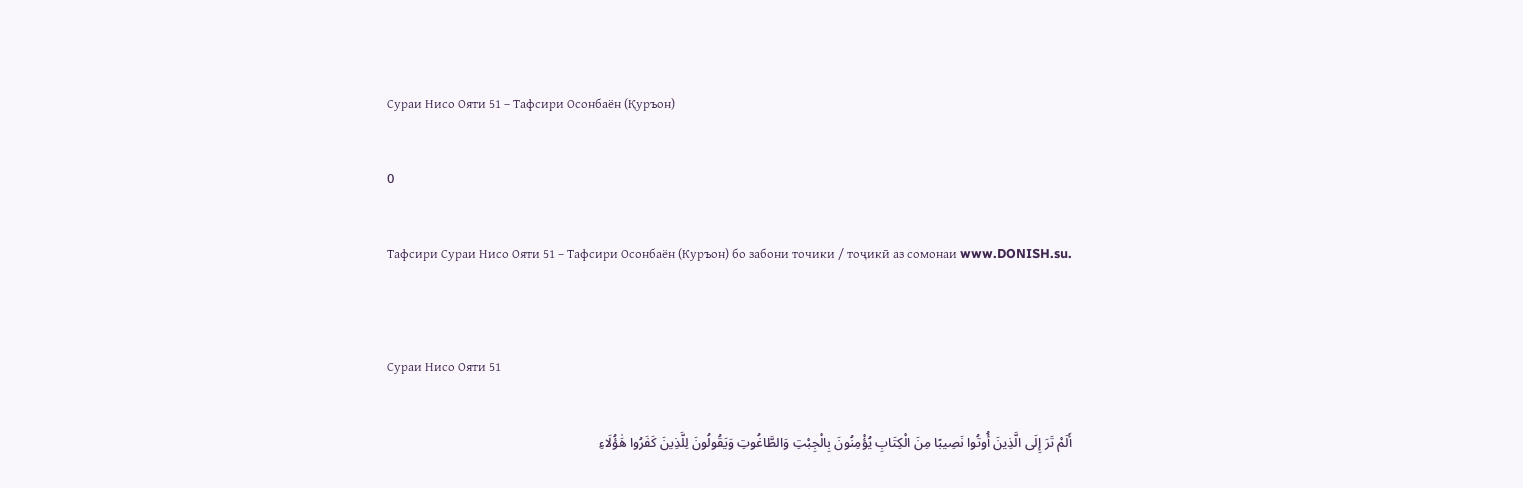Сураи Нисо Ояти 51 – Тафсири Осонбаён (Қуръон)

0

Тафсири Сураи Нисо Ояти 51 – Тафсири Осонбаён (Куръон) бо забони точики / тоҷикӣ аз сомонаи www.DONISH.su.


Сураи Нисо Ояти 51

أَلَمْ تَرَ إِلَى الَّذِينَ أُوتُوا نَصِيبًا مِنَ الْكِتَابِ يُؤْمِنُونَ بِالْجِبْتِ وَالطَّاغُوتِ وَيَقُولُونَ لِلَّذِينَ كَفَرُوا هَٰؤُلَاءِ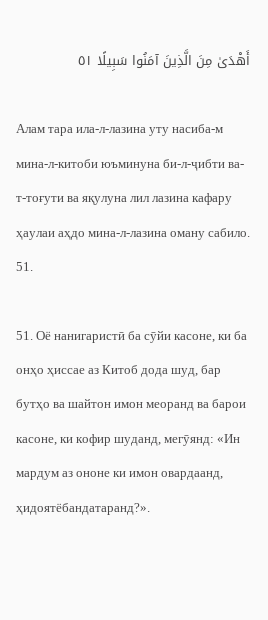أَهْدَىٰ مِنَ الَّذِينَ آمَنُوا سَبِيلًا ٥١

Алам тара ила-л-лазина уту насиба-м мина-л-китоби юъминуна би-л-ҷибти ва-т-тоғути ва яқулуна лил лазина кафару ҳаулаи аҳдо мина-л-лазина оману сабило. 51.

51. Оё нанигаристӣ ба сӯйи касоне, ки ба онҳо ҳиссае аз Китоб дода шуд, бар бутҳо ва шайтон имон меоранд ва барои касоне, ки кофир шуданд, мегӯянд: «Ин мардум аз ононе ки имон овардаанд, ҳидоятёбандатаранд?».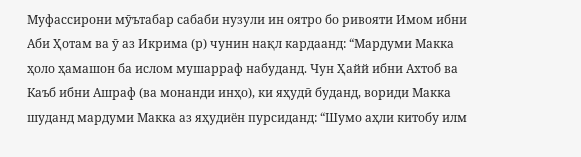Муфассирони мӯътабар сабаби нузули ин оятро бо ривояти Имом ибни Аби Ҳотам ва ӯ аз Икрима (р) чунин нақл кардаанд: “Мардуми Макка ҳоло ҳамашон ба ислом мушарраф набуданд. Чун Ҳайй ибни Ахтоб ва Каъб ибни Ашраф (ва монанди инҳо), ки яҳудӣ буданд, вориди Макка шуданд мардуми Макка аз яҳудиён пурсиданд: “Шумо аҳли китобу илм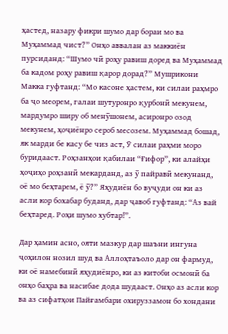ҳастед, назару фикри шумо дар бораи мо ва Муҳаммад чист?” Онҳо аввалан аз маккиён пурсиданд: “Шумо чӣ роҳу равиш доред ва Муҳаммад ба кадом роҳу равиш қарор дорад?” Мушрикони Макка гуфтанд: “Мо касоне ҳастем, ки силаи раҳмро ба ҷо меорем, галаи шутуронро қурбонӣ мекунем, мардумро ширу об менӯшонем, асиронро озод мекунем, ҳоҷиёнро сероб месозем. Муҳаммад бошад, як марди бе касу бе чиз аст, Ӯ силаи раҳми моро буридааст. Роҳзанҳои қабилаи “Ғифор”, ки алайҳи ҳоҷиҳо роҳзанӣ мекарданд, аз ӯ пайравӣ мекунанд, оё мо беҳтарем, ё ӯ?” Яҳудиён бо вуҷуди он ки аз асли кор бохабар буданд, дар ҷавоб гуфтанд: “Аз вай беҳтаред. Роҳи шумо хубтар!”.

Дар ҳамин асно, ояти мазкур дар шаъни ингуна ҷоҳилон нозил шуд ва Аллоҳтаъоло дар он фармуд, ки оё намебинӣ яҳудиёнро, ки аз китоби осмонӣ ба онҳо баҳра ва насибае дода шудааст. Онҳо аз асли кор ва аз сифатҳои Пайғамбари охируззамон бо хондани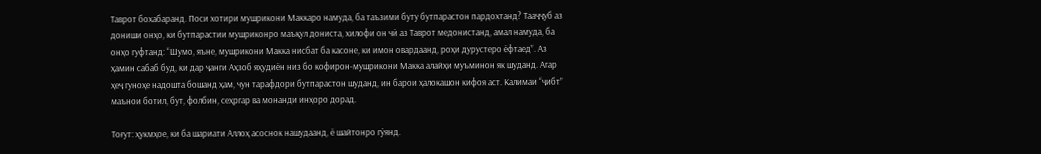Таврот бохабаранд. Поси хотири мушрикони Маккаро намуда, ба таъзими буту бутпарастон пардохтанд? Тааҷҷуб аз дониши онҳо, ки бутпарастии мушриконро маъқул дониста, хилофи он чӣ аз Таврот медонистанд, амал намуда, ба онҳо гуфтанд: “Шумо, яъне, мушрикони Макка нисбат ба касоне, ки имон овардаанд, роҳи дурустеро ёфтаед”. Аз ҳамин сабаб буд, ки дар ҷанги Аҳзоб яҳудиён низ бо кофирон-мушрикони Макка алайҳи муъминон як шуданд. Агар ҳеҷ гуноҳе надошта бошанд ҳам, чун тарафдори бутпарастон шуданд, ин барои ҳалокашон кифоя аст. Калимаи “ҷибт” маънои ботил, бут, фолбин, сеҳргар ва монанди инҳоро дорад.

Тоғут: ҳукмҳое, ки ба шариати Аллоҳ асоснок нашудаанд, ё шайтонро гӯянд.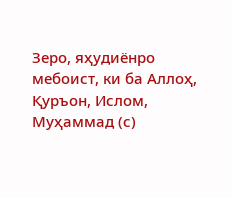Зеро, яҳудиёнро мебоист, ки ба Аллоҳ, Қуръон, Ислом, Муҳаммад (с)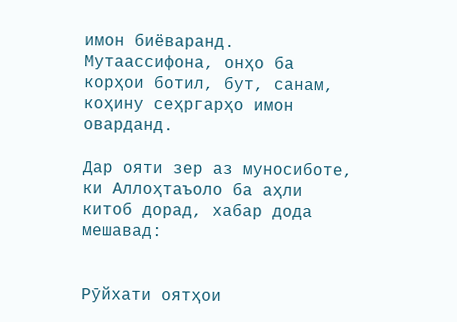имон биёваранд. Мутаассифона, онҳо ба корҳои ботил, бут, санам, коҳину сеҳргарҳо имон оварданд.

Дар ояти зер аз муносиботе, ки Аллоҳтаъоло ба аҳли китоб дорад, хабар дода мешавад:


Рӯйхати оятҳои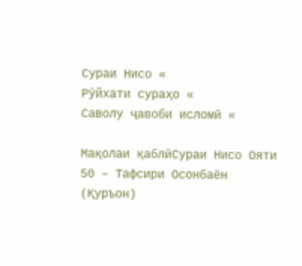Сураи Нисо «
Рӯйхати сураҳо «
Саволу ҷавоби исломӣ «

Мақолаи қаблӣСураи Нисо Ояти 50 – Тафсири Осонбаён (Қуръон)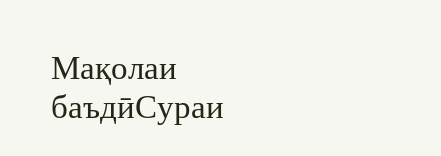Мақолаи баъдӣСураи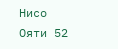Нисо Ояти 52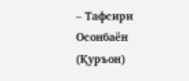– Тафсири Осонбаён (Қуръон)